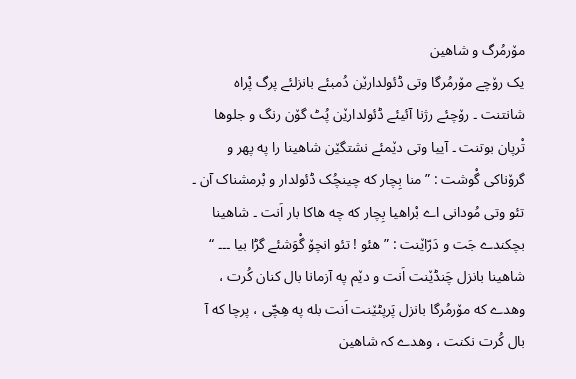مۆرمُرگ و شاھین
یک رۆچے مۆرمُرگا وتی ڈئولدارێن دُمبئے بانزلئے پرگ پْراہ شانتنت ۔ رۆچئے رژنا آئیئے ڈئولدارێن پُٹ گۆن رنگ و جلوها تْرپان بوتنت ۔ آییا وتی دێمئے نشتگێن شاھینا را په پھر و گرۆناکی گْوشت : ” منا بِچار که چینچُک ڈئولدار و بْرمشناک آن ۔ تئو وتی مُودانی اے بْراھیا بِچار که چه ھاکا بار اَنت ۔ شاھینا بچکندے جَت و دَرّاێنت : ” ھئو ! تئو انچۆ گْوَشئے گڑا بیا ۔۔۔ “
شاھینا بانزل چَنڈێنت اَنت و دێم په آزمانا بال کنان کُرت ، وھدے که مۆرمُرگا بانزل پَرپٹێنت اَنت بله په ھِچّی ، پرچا که آ بال کُرت نکنت ، وھدے کہ شاھین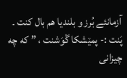آزمانئے بُرز و بلندیا ھم بال کنت ۔
پَنت :- پمێشکا گْوَشنت ، ” که چه چیزانی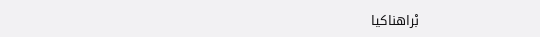بْراھناکیا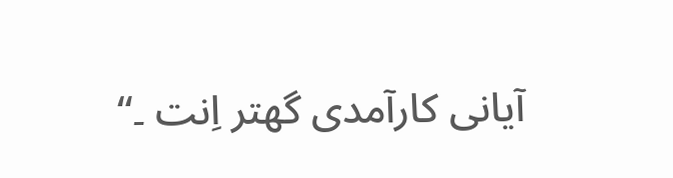آیانی کارآمدی گھتر اِنت ۔“